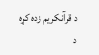د قرآنکریم زده کړه د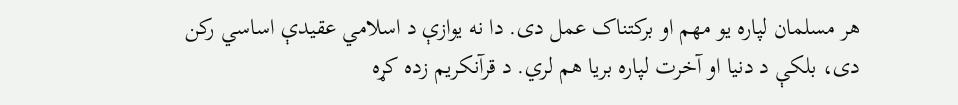هر مسلمان لپاره یو مهم او برکتناک عمل دی. دا نه یوازې د اسلامي عقیدې اساسي رکن دی، بلکې د دنیا او آخرت لپاره بریا هم لري. د قرآنکریم زده کړه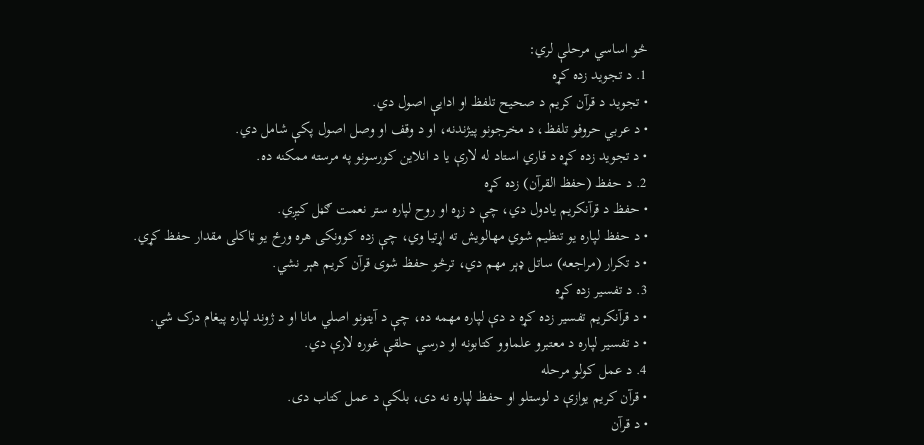څو اساسي مرحلې لري:
1. د تجوید زده کړه
• تجوید د قرآن کریم د صحیح تلفظ او ادایې اصول دي.
• د عربي حروفو تلفظ، د مخرجونو پیژندنه، او د وقف او وصل اصول پکې شامل دي.
• د تجوید زده کړه د قاري استاد له لارې یا د انلاین کورسونو په مرسته ممکنه ده.
2. د حفظ (حفظ القرآن) زده کړه
• حفظ د قرآنکریم یادول دي، چې د زړه او روح لپاره ستر نعمت ګڼل کیږي.
• د حفظ لپاره یو تنظیم شوي مهالویش ته اړتیا وي، چې زده کوونکی هره ورځ یو ټاکلی مقدار حفظ کړي.
• د تکرار (مراجعه) ساتل ډېر مهم دي، ترڅو حفظ شوی قرآن کریم هېر نشي.
3. د تفسیر زده کړه
• د قرآنکریم تفسیر زده کړه د دې لپاره مهمه ده، چې د آیتونو اصلي مانا او د ژوند لپاره پیغام درک شي.
• د تفسیر لپاره د معتبرو علماوو کتابونه او درسي حلقې غوره لارې دي.
4. د عمل کولو مرحله
• قرآن کریم یوازې د لوستلو او حفظ لپاره نه دی، بلکې د عمل کتاب دی.
• د قرآن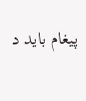پیغام باید د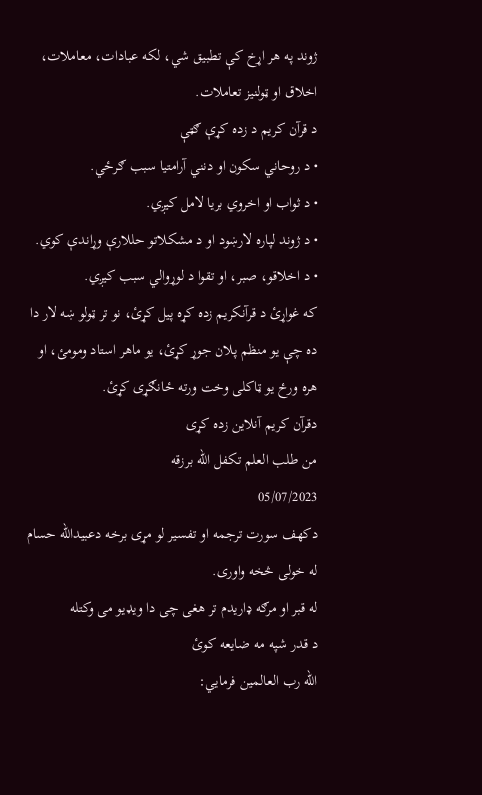ژوند په هر اړخ کې تطبیق شي، لکه عبادات، معاملات، اخلاق او ټولنیز تعاملات.
د قرآن کریم د زده کړې ګټې
• د روحاني سکون او دنني آرامتیا سبب ګرځي.
• د ثواب او اخروي بریا لامل کیږي.
• د ژوند لپاره لارښود او د مشکلاتو حللارې وړاندې کوي.
• د اخلاقو، صبر، او تقوا د لوړوالي سبب کیږي.
که غواړئ د قرآنکریم زده کړه پیل کړئ، نو تر ټولو ښه لار دا ده چې یو منظم پلان جوړ کړئ، یو ماهر استاد ومومئ، او هره ورځ یو ټاکلی وخت ورته ځانګړی کړئ.
دقرآن کریم آنلاین زده كړی
من طلب العلم تکفل الله برزقه
05/07/2023
دکهف سورت ترجمه او تفسیر لو مړی برخه دعبیدالله حسام له خولی څخه واوری.
له قبر او مرګه ډاریدم تر هغی چی دا ویډیو می وکتله
د قدر شپه مه ضایعه کوئ
الله رب العالمین فرمايي: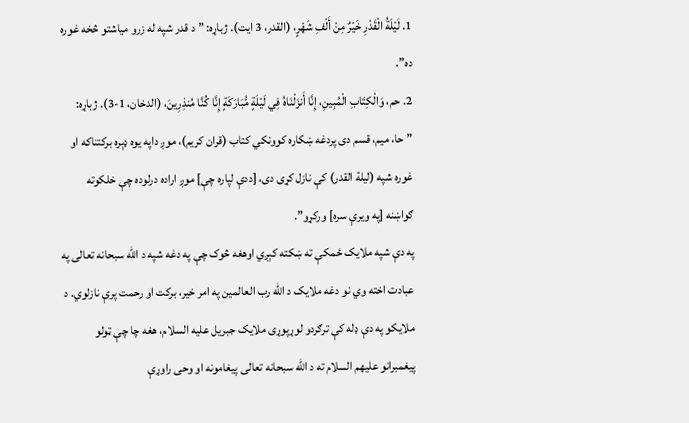1. لَيْلَةُ الْقَدْرِ خَيْرٌ مِنْ أَلْفِ شَهْرٍ، (القدر، 3 ایت). ژباړه: ”د قدر شپه له زرو میاشتو څخه غوره ده”.
2. حم، وَالْكِتَابِ الْمُبِينِ، إِنَّا أَنزَلْنَاهُ فِي لَيْلَةٍ مُّبَارَكَةٍ إِنَّا كُنَّا مُنذِرِينَ، (الدخان، 1-3). ژباړه: ”حا، میم، قسم دى پردغه ښكاره كوونكي كتاب (قران کریم)، موږ داپه يوه ډېره بركتناكه او غوره شپه (لیلة القدر) کې نازل كړى دی، [ددې لپاره چې] موږ اراده درلوده چې خلكوته ګواښنه [په ویرې سره] ورکړو”.
په دې شپه ملایک ځمکې ته ښکته کېږي اوهغه څوک چې په دغه شپه د الله سبحانه تعالی په عبادت اخته وي نو دغه ملایک د الله رب العالمین په امر خیر، برکت او رحمت پرې نازلوي. د ملایکو په دې ډله کې ترګردو لوړپوړی ملایک جبریل علیه السلام، هغه چا چې ټولو پیغمبرانو علیهم السلام ته د الله سبحانه تعالی پیغامونه او وحی راوړې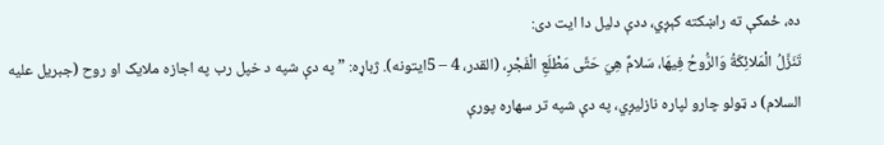ده، ځمکې ته راښکته کېږي، ددې دلیل دا ایت دی:
تَنَزَّلُ الْمَلائِكَةُ وَالرُّوحُ فِيهَا، سَلامٌ هِيَ حَتَّى مَطْلَعِ الْفَجْرِ، (القدر، 4 – 5ایتونه). ژباړه: ”په دې شپه د خپل رب په اجازه ملایک او روح (جبریل علیه السلام) د ټولو چارو لپاره نازلیږي، په دې شپه تر سهاره پورې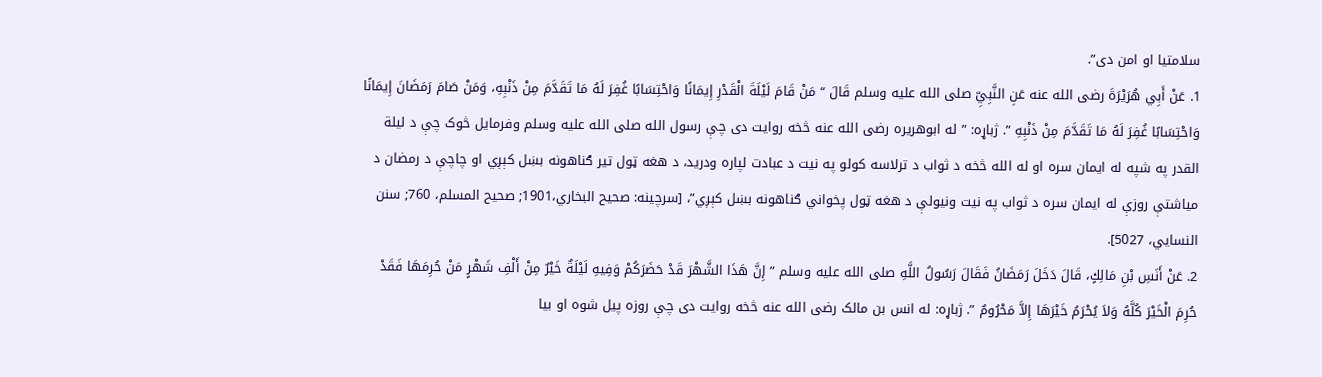سلامتیا او امن دی”.
1. عَنْ أَبِي هُرَيْرَةَ رضى الله عنه عَنِ النَّبِيِّ صلى الله عليه وسلم قَالَ “ مَنْ قَامَ لَيْلَةَ الْقَدْرِ إِيمَانًا وَاحْتِسَابًا غُفِرَ لَهُ مَا تَقَدَّمَ مِنْ ذَنْبِهِ، وَمَنْ صَامَ رَمَضَانَ إِيمَانًا وَاحْتِسَابًا غُفِرَ لَهُ مَا تَقَدَّمَ مِنْ ذَنْبِهِ ”. ژباړه: ” له ابوهریره رضی الله عنه څخه روایت دی چې رسول الله صلی الله علیه وسلم وفرمایل څوک چې د لیلة القدر په شپه له ایمان سره او له الله څخه د ثواب د ترلاسه کولو په نیت د عبادت لپاره ودرید، د هغه ټول تیر ګناهونه بښل کېږي او چاچې د رمضان د میاشتې روزې له ایمان سره د ثواب په نیت ونیولې د هغه ټول پخواني ګناهونه بښل کېږي”، [سرچینه: صحیح البخاري،1901; صحیح المسلم، 760; سنن النسايي، 5027].
2. عَنْ أَنَسِ بْنِ مَالِكٍ، قَالَ دَخَلَ رَمَضَانُ فَقَالَ رَسُولُ اللَّهِ صلى الله عليه وسلم ” إِنَّ هَذَا الشَّهْرَ قَدْ حَضَرَكُمْ وَفِيهِ لَيْلَةٌ خَيْرٌ مِنْ أَلْفِ شَهْرٍ مَنْ حُرِمَهَا فَقَدْ حُرِمَ الْخَيْرَ كُلَّهُ وَلاَ يُحْرَمُ خَيْرَهَا إِلاَّ مَحْرُومٌ ”. ژباړه: له انس بن مالک رضی الله عنه څخه روایت دی چې روزه پیل شوه او بیا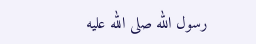رسول الله صلی الله علیه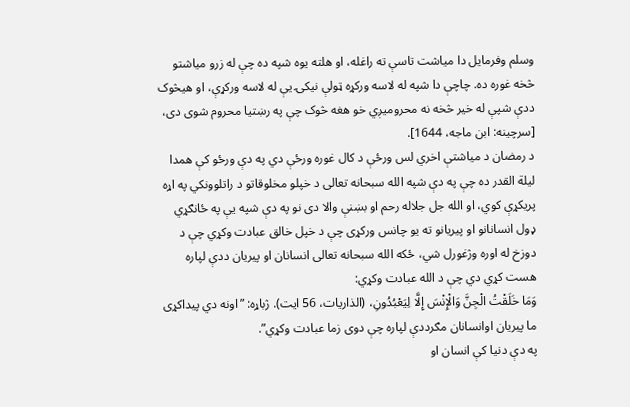وسلم وفرمایل دا میاشت تاسې ته راغله، او هلته یوه شپه ده چې له زرو میاشتو څخه غوره ده. چاچې دا شپه له لاسه ورکړه ټولې نیکۍ يې له لاسه ورکړې، او هیڅوک ددې شپې له خیر څخه نه محرومیږي خو هغه څوک چې په رښتیا محروم شوی دی، [سرچینه: ابن ماجه، 1644].
د رمضان د میاشتې اخري لس ورځې د کال غوره ورځې دي په دې ورځو کې همدا لیلة القدر ده چې په دې شپه الله سبحانه تعالی د خپلو مخلوقاتو د راتلوونکي په اړه پریکړې کوي، او الله جل جلاله رحم او بښنې والا دی نو په دې شپه يې په ځانګړي ډول انسانانو او پیریانو ته یو چانس ورکړی چې د خپل خالق عبادت وکړي چې د دوزخ له اوره وژغورل شي، ځکه الله سبحانه تعالی انسانان او پيریان ددې لپاره هست کړي دي چې د الله عبادت وکړي:
وَمَا خَلَقْتُ الْجِنَّ وَالْإِنْسَ إِلَّا لِيَعْبُدُونِ، (الذاریات، 56 ایت). ژباړه: ”اونه دي پيداكړى ما پيريان اوانسانان مګرددې لپاره چې دوی زما عبادت وكړي”.
په دې دنیا کې انسان او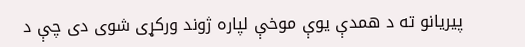پیریانو ته د همدې یوې موخې لپاره ژوند ورکړی شوی دی چې د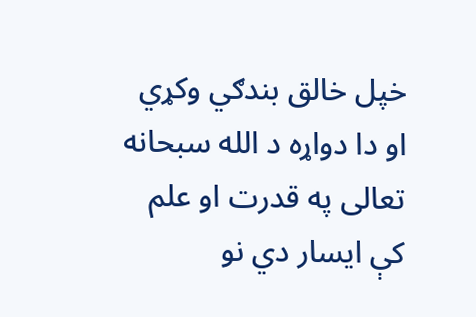خپل خالق بندګي وکړي او دا دواړه د الله سبحانه تعالی په قدرت او علم کې ایسار دي نو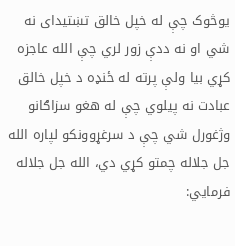یوڅوک چې له خپل خالق تښتیدای نه شي او نه ددې زور لري چې الله عاجزه کړي بیا ولې پرته له ځنډه د خپل خالق عبادت نه پیلوي چې له هغو سزاګانو وژغورل شي چې د سرغړوونکو لپاره الله جل جلاله چمتو کړي دي، الله جل جلاله فرمايي: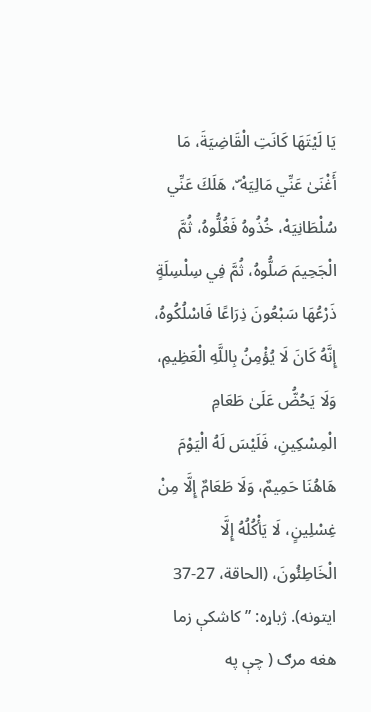يَا لَيْتَهَا كَانَتِ الْقَاضِيَةَ، مَا أَغْنَىٰ عَنِّي مَالِيَهْ ۜ، هَلَكَ عَنِّي سُلْطَانِيَهْ، خُذُوهُ فَغُلُّوهُ، ثُمَّ الْجَحِيمَ صَلُّوهُ، ثُمَّ فِي سِلْسِلَةٍ ذَرْعُهَا سَبْعُونَ ذِرَاعًا فَاسْلُكُوهُ، إِنَّهُ كَانَ لَا يُؤْمِنُ بِاللَّهِ الْعَظِيمِ، وَلَا يَحُضُّ عَلَىٰ طَعَامِ الْمِسْكِينِ، فَلَيْسَ لَهُ الْيَوْمَ هَاهُنَا حَمِيمٌ، وَلَا طَعَامٌ إِلَّا مِنْ غِسْلِينٍ، لَا يَأْكُلُهُ إِلَّا الْخَاطِئُونَ، (الحاقة، 27-37 ایتونه). ژباړه: ” كاشكې زما هغه مرګ ( چې په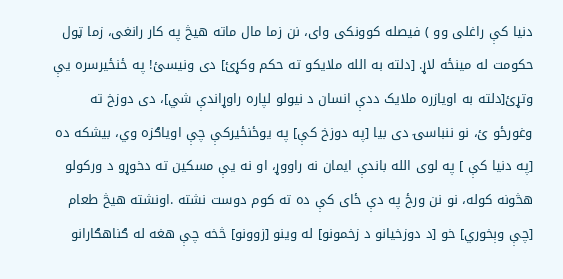دنيا كې راغلى وو ) فيصله كوونكى واى، نن زما مال ماته هيڅ په كار رانغى، زما ټول حكومت له مينځه لاړ. [دلته به الله ملایکو ته حکم وکړئ] دی ونيسئ! په ځنځيرسره يې وتړئ[دلته به اویازره ملایک ددې انسان د نیولو لپاره راوړاندې شي]، دی دوزخ ته وغورځو ئ، نو ننباسۍ دی بيا [په دوزخ کې] په يوځنځيركې چې اوياګزه وي، بيشكه ده [په دنيا کې ] په لوی الله باندې ايمان نه راووړ، او نه يې مسكين ته دخوړو د وركولو هڅونه كوله، نو نن ورځ په دې ځاى كې ده ته كوم دوست نشته .اونشته هيڅ طعام [چې وېخوري] خو [د دوزخيانو د زخمونو] له وينو [زوونو] څخه چې هغه له ګناهګارانو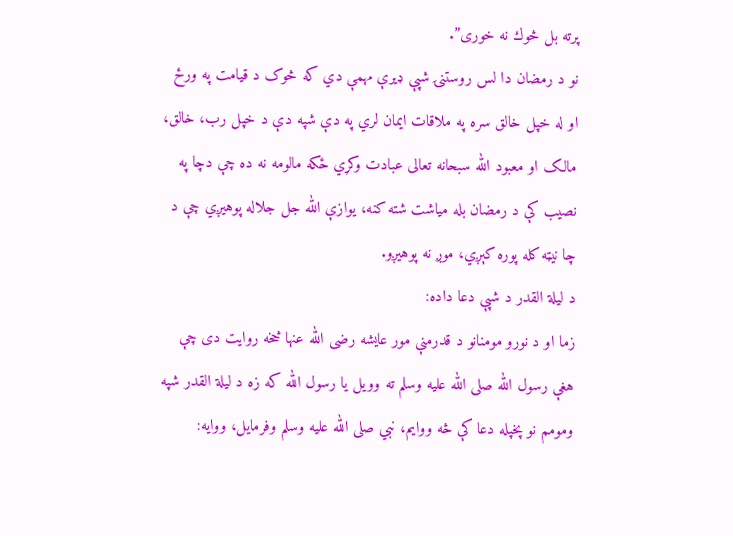پرته بل څوك نه خورى”.
نو د رمضان دا لس روستنۍ شپې ډیرې مهمې دي که څوک د قیامت په ورځ او له خپل خالق سره په ملاقات ایمان لري په دې شپه دې د خپل رب، خالق، مالک او معبود الله سبحانه تعالی عبادت وکړي ځکه مالومه نه ده چې دچا په نصیب کې د رمضان بله میاشت شته کنه، یوازې الله جل جلاله پوهیږي چې د چا نیټه کله پوره کېږي، موږ نه پوهیږو.
د لیلة القدر د شپې دعا داده:
زما او د نورو مومنانو د قدرمنې مور عایشه رضی الله عنها څخه روایت دی چې هغې رسول الله صلی الله علیه وسلم ته وویل یا رسول الله که زه د لیلة القدر شپه ومومم نو پخپله دعا کې څه ووایم، نبي صلی الله علیه وسلم وفرمایل، ووایه: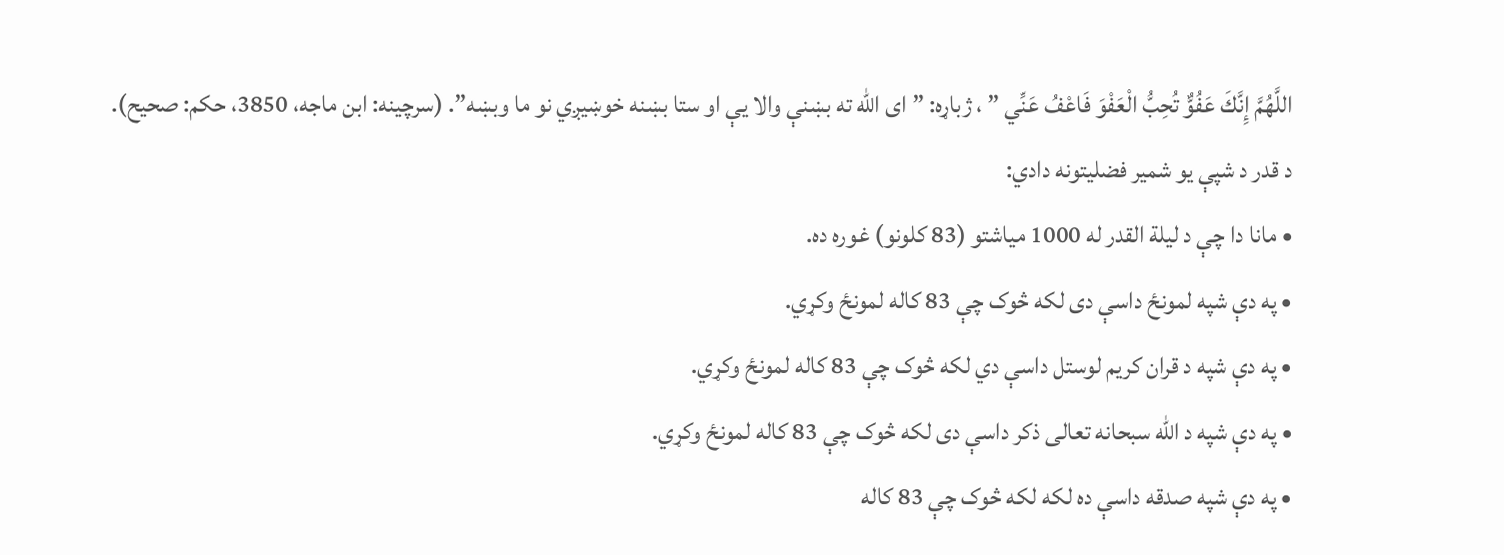اللَّهُمَّ إِنَّكَ عَفُوٌّ تُحِبُّ الْعَفْوَ فَاعْفُ عَنِّي ” ، ژباړه: ”ای الله ته بښنې والا يې او ستا بښنه خوښیږي نو ما وبښه”. (سرچینه: ابن ماجه، 3850، حکم: صحیح).
د قدر د شپې یو شمیر فضلیتونه دادي:
• مانا دا چې د لیلة القدر له 1000 میاشتو (83 کلونو) غوره ده.
• په دې شپه لمونځ داسې دی لکه څوک چې 83 کاله لمونځ وکړي.
• په دې شپه د قران کریم لوستل داسې دي لکه څوک چې 83 کاله لمونځ وکړي.
• په دې شپه د الله سبحانه تعالی ذکر داسې دی لکه څوک چې 83 کاله لمونځ وکړي.
• په دې شپه صدقه داسې ده لکه لکه څوک چې 83 کاله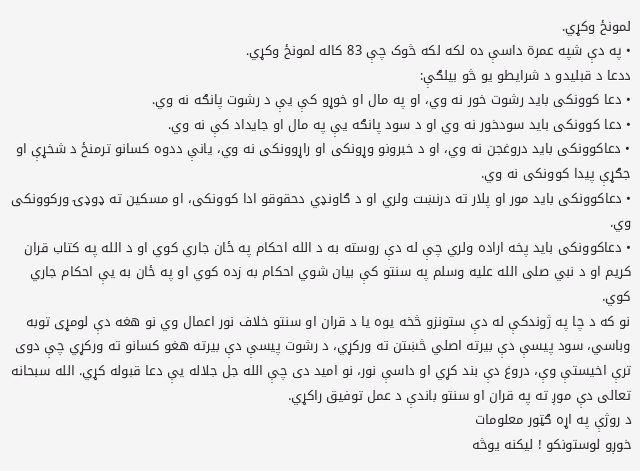لمونځ وکړي.
• په دې شپه عمرة داسې ده لکه لکه څوک چې 83 کاله لمونځ وکړي.
ددعا د قبلیدو د شرایطو یو څو بیلګې:
• دعا کوونکی باید رشوت خور نه وي، او په مال او خوړو کې يې د رشوت پانګه نه وي.
• دعا کوونکی باید سودخور نه وي او د سود پانګه يې په مال او جایداد کې نه وي.
• دعاکوونکی باید دروغجن نه وي، او د خبرونو وړونکی او راړوونکی نه وي، یانې ددوه کسانو ترمنځ د شخړې او جګړې پيدا کوونکی نه وي.
• دعاکوونکی باید مور او پلار ته درنښت ولري او د ګاونډي دحقوقو ادا کوونکی، او مسکین ته ډوډۍ ورکوونکی وي.
• دعاکوونکی باید پخه اراده ولري چې له دې روسته به د الله احکام په ځان جاري کوي او د الله په کتاب قران کریم او د نبي صلی الله علیه وسلم په سنتو کې بیان شوي احکام به زده کوي او په ځان به يې احکام جاري کوي.
نو که د چا په ژوندکې له دې ستونزو څخه یوه یا د قران او سنتو خلاف نور اعمال وي نو هغه دې لومړی توبه وباسي، سود پیسې دې بیرته اصلي څښتن ته ورکړي، د رشوت پیسې دې بیرته هغو کسانو ته ورکړي چې دوی ترې اخیستې وې، دروغ دې بند کړي او داسې نور، نو امید دی چې الله جل جلاله یې دعا قبوله کړي. الله سبحانه تعالی دې موږ ته په قران او سنتو باندې د عمل توفیق راکړي.
د روژې په اړه ګټور معلومات
خوږو لوستونکو ! ليکنه یوڅه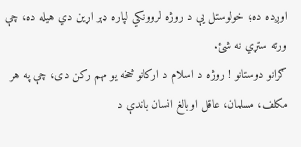اوږده ده؛ خولوستل يې د روژه لروونکي لپاره ډېر اړين دي هيله ده، چې ورته ستړي نه شئ.
ګرانو دوستانو ! روژه د اسلام د ارکانو څخه یو مهم رکن دى، چې په هر مکلف، مسلمان، عاقل اوبالغ انسان باندې د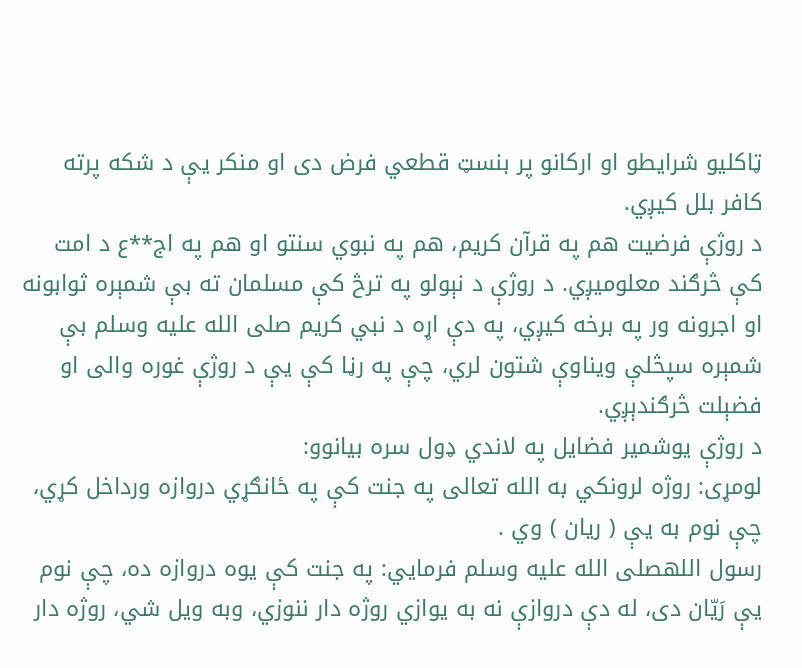ټاکليو شرايطو او ارکانو پر بنسټ قطعي فرض دى او منکر يې د شکه پرته کافر بلل کيږي.
د روژې فرضيت هم په قرآن کريم، هم په نبوي سنتو او هم په اج**ع د امت کې څرګند معلوميږي. د روژې د نېولو په ترڅ کې مسلمان ته بې شمېره ثوابونه او اجرونه ور په برخه کيږي، په دې اړه د نبي کریم صلى الله عليه وسلم بې شمېره سپڅلې ويناوې شتون لري، چې په رڼا کې يې د روژې غوره والى او فضېلت څرګندېږي.
د روژې يوشمير فضايل په لاندي ډول سره بیانوو:
لومړی: روژه لرونکي به الله تعالى په جنت کې په ځانګړي دروازه ورداخل کړي، چې نوم به يې ( ريان ) وي .
رسول اللهصلى الله عليه وسلم فرمايي: په جنت كې يوه دروازه ده، چې نوم یې رَيّان دی، له دې دروازې نه به يوازي روژه دار ننوزي، وبه ويل شي، روژه دار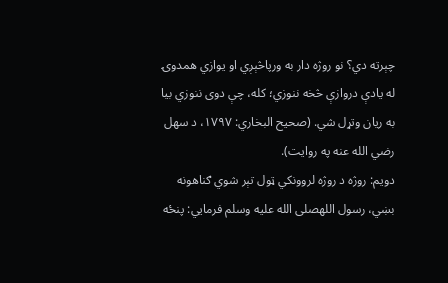چېرته دي؟ نو روژه دار به ورپاڅېږي او يوازي همدوۍ له یادې دروازې څخه ننوزي؛ كله، چې دوى ننوزي بيا به ریان وتړل شي. (صحيح البخاري: ۱۷۹۷، د سهل رضي الله عنه په روايت).
دويم: روژه د روژه لروونکي ټول تېر شوي ګناهونه بښي، رسول اللهصلى الله عليه وسلم فرمايي: پنځه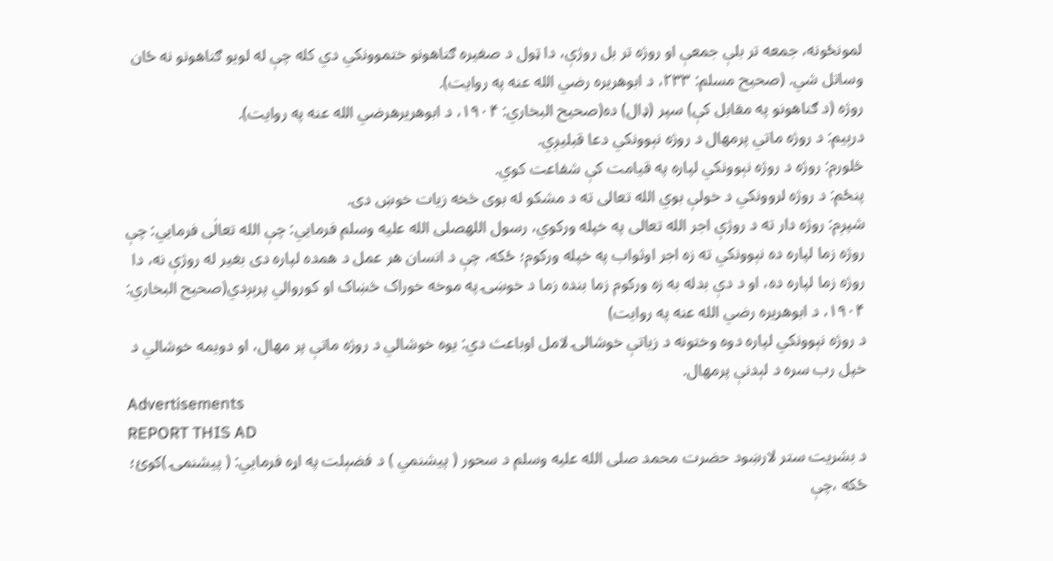لمونځونه، جمعه تر بلې جمعې او روژه تر بل روژې، دا ټول د صغيره ګناهونو ختموونكي دي كله چې له لويو ګناهونو نه ځان وساتل شي. (صحيح مسلم: ۲۳۳، د ابوهريره رضي الله عنه په روايت).
روژه (د ګناهونو په مقابل کې) سپر (ډال) ده(صحيح البخاري: ۱۹۰۴، د ابوهريرهرضي الله عنه په روايت).
درېيم: د روژه ماتي پرمهال د روژه نېوونکي دعا قبليږي.
څلورم: روژه د روژه نېوونکي لپاره په قيامت کې شفاعت کوي.
پنځم: د روژه لروونکي د خولې بوي الله تعالى ته د مشکو له بوى څخه زيات خوښ دى.
شپږم: روژه دار ته د روژې اجر الله تعالى په خپله ورکوي، رسول اللهصلى الله عليه وسلم فرمايي: چې الله تعالٰی فرمايي: چې روژه زما لپاره ده نېوونکي ته زه اجر اوثواب په خپله ورکوم؛ ځکه، چې د انسان هر عمل د همده لپاره دی بغیر له روژې نه، دا روژه زما لپاره ده، او د دې بدله به زه ورکوم زما بنده زما د خوښۍ په موخه خوراک څښاک او کوروالي پرېږدي(صحيح البخاري: ۱۹۰۴، د ابوهريره رضي الله عنه په روايت)
د روژه نېوونکي لپاره دوه وختونه د زياتې خوشالۍ لامل اوباعث دي: يوه خوشالي د روژه ماتې پر مهال، او دويمه خوشالي د خپل رب سره د لېدنې پرمهال.
Advertisements
REPORT THIS AD
د بشريت ستر لارښود حضرت محمد صلى الله عليه وسلم د سحور ( پيشنمي ) د فضېلت په اړه فرمايي: ( پيشنمۍ )کوئ؛ ځکه ،چې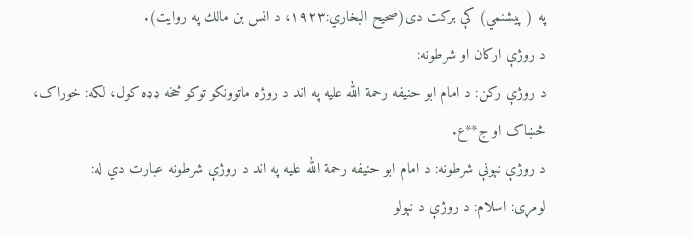په ( پيشنمي) کې برکت دى(صحيح البخاري:۱۹۲۳، د انس بن مالك په روايت).
د روژې ارکان او شرطونه:
د روژې رکن: د امام ابو حنيفه رحمة الله عليه په اند د روژه ماتوونکو توکو څخه ډډه کول، لکه: خوراک، څښاک او ج**ع.
د روژې نېونې شرطونه: د امام ابو حنيفه رحمة الله عليه په اند د روژې شرطونه عبارت دي له:
لومړی: اسلام: د روژې د نېولو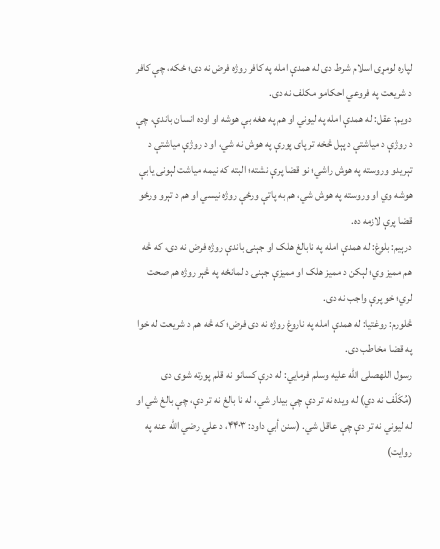لپاره لومړى اسلام شرط دى له همدې امله په کافر روژه فرض نه دى؛ ځکه، چې کافر د شريعت په فروعي احکامو مکلف نه دى.
دويم: عقل: له همدې امله په ليوني او هم په هغه بې هوشه او اوده انسان باندې، چې د روژې د مياشتې د پېل څخه تر پاى پورې په هوش نه شي، او د روژې مياشتې د تېريدو وروسته په هوش راشي؛ نو قضا پرې نشته؛ البته که نيمه مياشت لېونى يابې هوشه وي او وروسته په هوش شي، هم به پاتې ورځې روژه نيسي او هم د تېرو ورځو قضا پرې لازمه ده.
درېيم: بلوغ: له همدې امله په نابالغ هلک او جېنۍ باندې روژه فرض نه دى، که څه هم مميز وي؛ لېکن د مميز هلک او مميزې جېنۍ د لمانځه په څېر روژه هم صحت لري؛ خو پرې واجب نه دى.
څلورم: روغتيا: له همدې امله په ناروغ روژه نه دى فرض؛ که څه هم د شريعت له خوا په قضا مخاطب دى.
رسول اللهصلى الله عليه وسلم فرمايي: له درې كسانو نه قلم پورته شوى دى (مُكَلّف نه دي) له ويده نه تر دې چې بيدار شي، له نا بالغ نه تر دې، چې بالغ شي او له ليوني نه تر دې چې عاقل شي. (سنن أبي داود: ۴۴۰۳، د علي رضي الله عنه په روايت)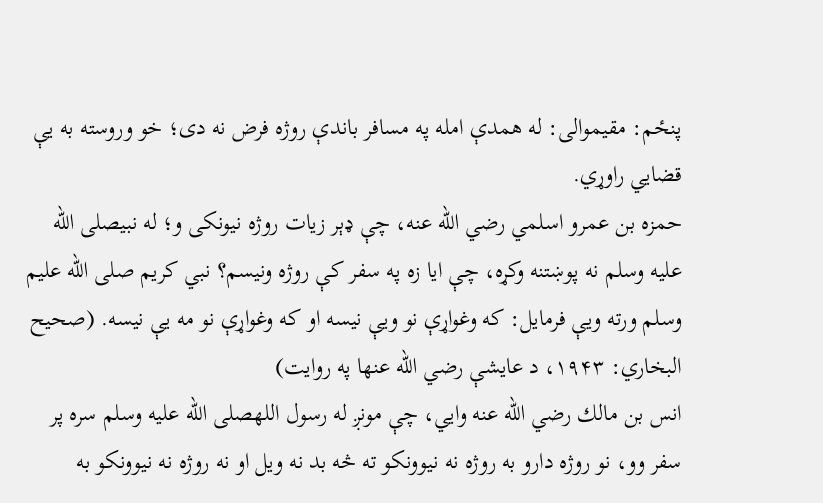پنځم: مقيموالى: له همدې امله په مسافر باندې روژه فرض نه دى؛ خو وروسته به يې قضايي راوړي.
حمزه بن عمرو اسلمي رضي الله عنه، چې ډېر زيات روژه نيونكى و؛ له نبيصلى الله عليه وسلم نه پوښتنه وكړه، چې ايا زه په سفر كې روژه ونيسم؟ نبي کریم صلی الله علیم وسلم ورته ويې فرمايل: كه وغواړې نو ويې نيسه او كه وغواړې نو مه يې نيسه. (صحيح البخاري: ۱۹۴۳، د عايشې رضي الله عنها په روايت)
انس بن مالك رضي الله عنه وايي، چې مونږ له رسول اللهصلى الله عليه وسلم سره پر سفر وو، نو روژه دارو به روژه نه نيوونكو ته څه بد نه ويل او نه روژه نه نيوونكو به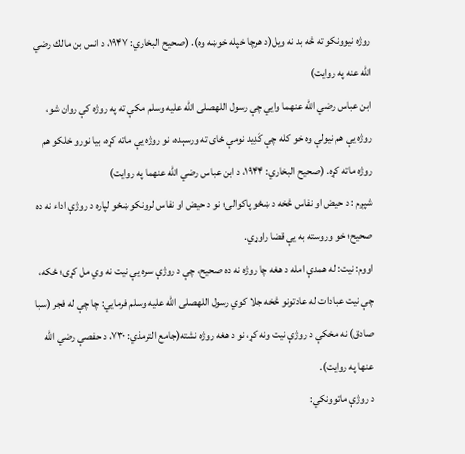روژه نيوونكو ته څه بد نه ويل(د هرچا خپله خوښه وه). (صحيح البخاري: ۱۹۴۷، د انس بن مالك رضي الله عنه په روايت)
ابن عباس رضي الله عنهما وايي چې رسول اللهصلى الله عليه وسلم مكې ته په روژه كې روان شو، روژه يې هم نيولې وه خو كله چې كَدِيد نومې ځاى ته ورسېده، نو روژه يې ماته كړه، بيا نورو خلكو هم روژه ماته كړه. (صحيح البخاري: ۱۹۴۴، د ابن عباس رضي الله عنهما په روايت)
شپږم : د حيض او نفاس څخه د ښځو پاکوالى؛ نو د حيض او نفاس لرونکو ښځو لپاره د روژې اداء نه ده صحيح؛ خو وروسته به يې قضا راوړي.
اووم: نيت: له همدې امله د هغه چا روژه نه ده صحيح، چې د روژې سره يې نيت نه وي مل کړى؛ ځکه، چې نيت عبادات له عادتونو څخه جلا کوي رسول اللهصلى الله عليه وسلم فرمايي: چا چې له فجر (سبا صادق) نه مخكې د روژې نيت ونه كړ، نو د هغه روژه نشته(جامع الترمذي: ۷۳۰، د حفصې رضي الله عنها په روايت).
د روژې ماتوونکي: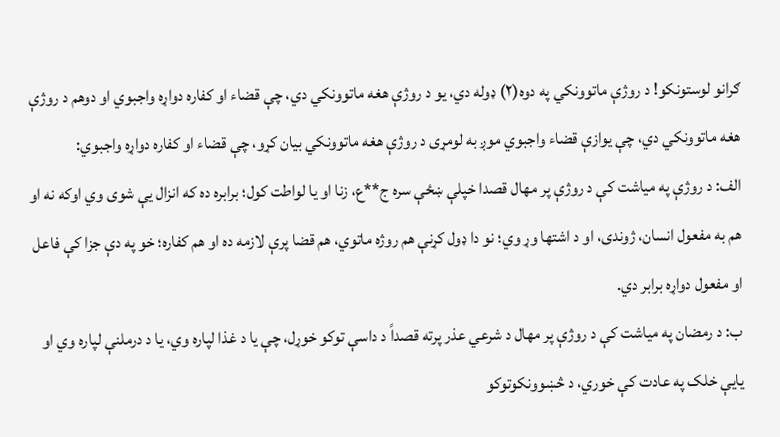ګرانو لوستونکو! د روژې ماتوونکي په دوه(٢) ډوله دي، یو د روژې هغه ماتوونکي دي، چې قضاء او کفاره دواړه واجبوي او دوهم د روژې هغه ماتوونکي دي، چې يوازې قضاء واجبوي موږ به لومړی د روژې هغه ماتوونکي بیان کړو، چې قضاء او کفاره دواړه واجبوي:
الف: د روژې په مياشت کې د روژې پر مهال قصدا خپلې ښځې سره ج**ع، زنا او يا لواطت کول؛ برابره ده که انزال يې شوى وي اوکه نه او هم به مفعول انسان، ژوندى، او د اشتها وړ وي؛ نو دا ډول کړنې هم روژه ماتوي، هم قضا پرې لازمه ده او هم کفاره؛ خو په دې جزا کې فاعل او مفعول دواړه برابر دي.
ب: د رمضان په مياشت کې د روژې پر مهال د شرعي عذر پرته قصداً د داسې توکو خوړل، چې يا د غذا لپاره وي، يا د درملنې لپاره وي او يايې خلک په عادت کې خوري، د څښوونکوتوکو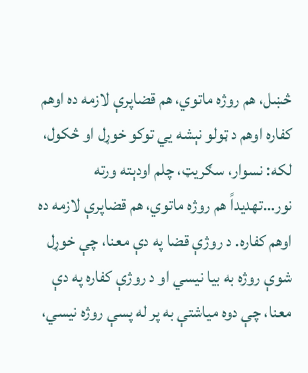څښل، هم روژه ماتوي، هم قضاپرې لازمه ده اوهم کفاره اوهم د ټولو نېشه يي توکو خوړل او څکول، لکه: نسوار، سګريټ، چلم اودېته ورته نور…تهديداً هم روژه ماتوي، هم قضاپرې لازمه ده اوهم کفاره. د روژې قضا په دې معنا، چې خوړل شوې روژه به بيا نيسي او د روژې کفاره په دې معنا، چې دوه مياشتې به پر له پسې روژه نيسي،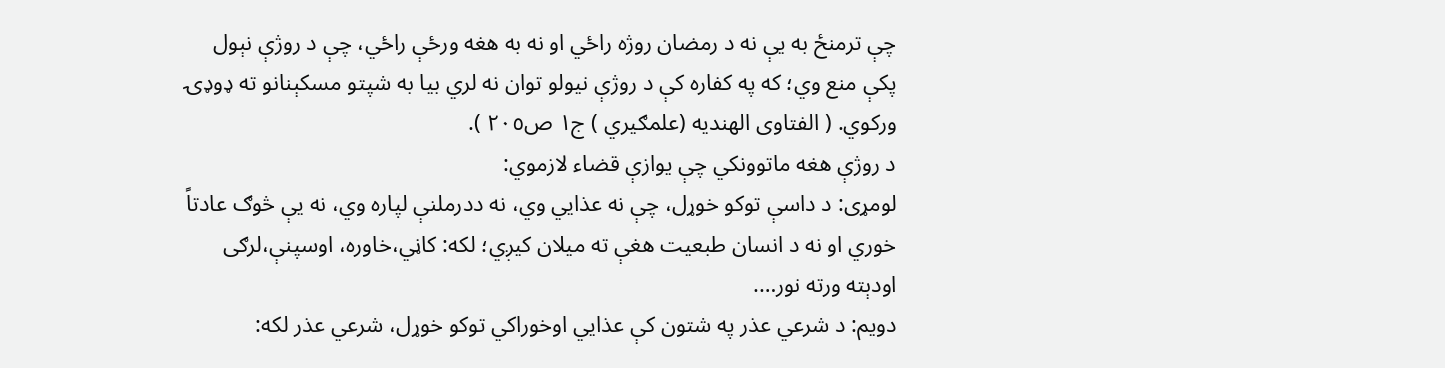چې ترمنځ به يې نه د رمضان روژه راځي او نه به هغه ورځې راځي، چې د روژې نېول پکې منع وي؛ که په کفاره کې د روژې نیولو توان نه لري بيا به شپتو مسکېنانو ته ډوډۍ ورکوي. ( الفتاوى الهنديه (علمګيري ) ج١ ص٢٠٥ ).
د روژې هغه ماتوونکي چې يوازې قضاء لازموي:
لومړی: د داسې توکو خوړل، چې نه عذايي وي، نه ددرملنې لپاره وي، نه يې څوګ عادتاً خوري او نه د انسان طبعيت هغې ته ميلان کيږي؛ لکه: کاڼي،خاوره، اوسپنې،لرګی اودېته ورته نور….
دويم: د شرعي عذر په شتون کې عذايي اوخوراکي توکو خوړل، شرعي عذر لکه: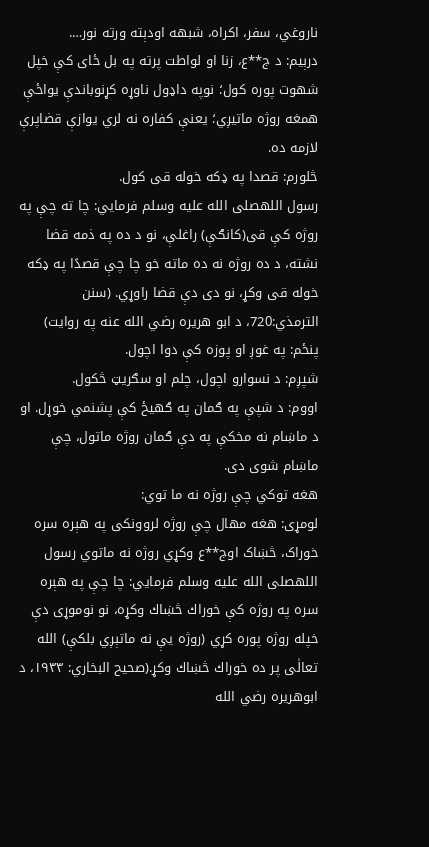ناروغي، سفر، اکراه، شبهه اودېته ورته نور….
درېيم: د ج**ع، زنا او لواطت پرته په بل ځاى کې خپل شهوت پوره کول؛ نوپه داډول ناوړه کړنوباندې يواځې همغه روژه ماتيږي؛ يعنې کفاره نه لري يوازې قضاپرې لازمه ده.
څلورم: قصدا په ډکه خوله قى کول.
رسول اللهصلى الله عليه وسلم فرمايي: چا ته چې په روژه کې قی(کانګې) راغلې، نو د ده په ذمه قضا نشته، د ده روژه نه ده ماته خو چا چې قصدًا په ډکه خوله قی وکړ، نو دی دې قضا راوړي. (سنن الترمذي:720، د ابو هريره رضي الله عنه په روايت)
پنځم: په غوږ او پوزه کې دوا اچول.
شپږم: د نسوارو اچول، چلم او سګريټ څکول.
اووم: د شپې په ګمان په ګهيځ کې پشنمي خوړل. او د ماښام نه مخکې په دې ګمان روژه ماتول، چې ماښام شوى دى.
هغه توکي چې روژه نه ما توي:
لومړی: هغه مهال چې روژه لروونکى په هېره سره خوراک، څښاک اوج**ع وکړي روژه نه ماتوي رسول اللهصلى الله عليه وسلم فرمايي: چا چې په هېره سره په روژه كې خوراك څښاك وكړه، نو نوموړی دې خپله روژه پوره كړي (روژه يې نه ماتېږي بلکې) الله تعالٰی پر ده خوراك څښاك وكړ.(صحيح البخاري: ۱۹۳۳، د ابوهريره رضي الله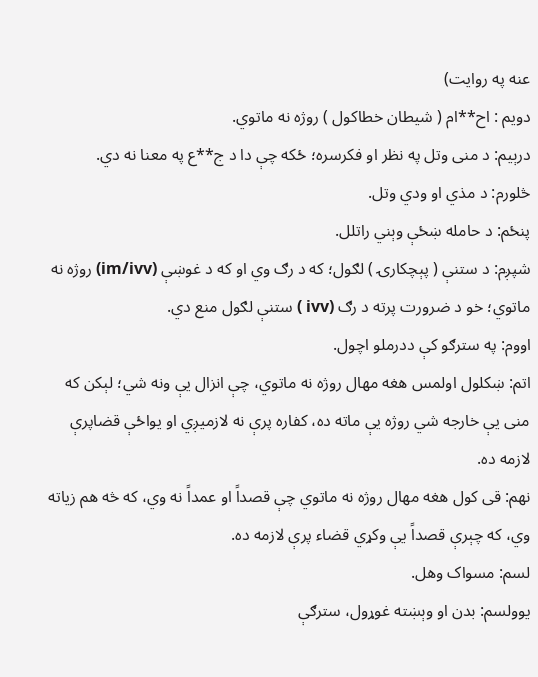عنه په روايت)
دويم : اح**ام ( شيطان خطاکول ) روژه نه ماتوي.
درېيم: د منى وتل په نظر او فکرسره؛ ځکه چې دا د ج**ع په معنا نه دي.
څلورم: د مذي او ودي وتل.
پنځم: د حامله ښځې وېني راتلل.
شپږم: د ستنې ( پېچکارۍ ) لګول؛ که د رګ وي او که د غوښې (im/ivv) روژه نه ماتوي؛ خو د ضرورت پرته د رګ (ivv ) ستنې لګول منع دي.
اووم: په سترګو کې ددرملو اچول.
اتم: ښکلول اولمس هغه مهال روژه نه ماتوي، چې انزال يې ونه شي؛ لېکن که منى يې خارجه شي روژه يې ماته ده، کفاره پرې نه لازميږي او يواځې قضاپرې لازمه ده.
نهم: قى کول هغه مهال روژه نه ماتوي چې قصداً او عمداً نه وي، که څه هم زياته وي، که چېرې قصداً يې وکړي قضاء پرې لازمه ده.
لسم: مسواک وهل.
يوولسم: بدن او وېښته غوړول، سترګې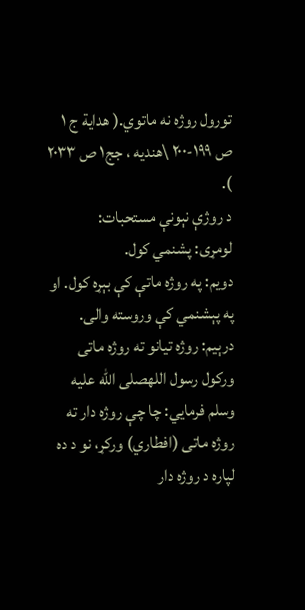تورول روژه نه ماتوي.( هداية ج ١ ص ١٩٩-٢٠٠ \هنديه ، جج١ ص ٢٠٣٣ ).
د روژې نېونې مستحبات:
لومړی: پشنمي کول.
دويم: په روژه ماتې کې بېړه کول. او په پېشنمي کې وروسته والى.
درېيم: روژه تيانو ته روژه ماتى ورکول رسول اللهصلى الله عليه وسلم فرمايي: چا چې روژه دار ته روژه ماتی (افطاري) ورکړ، نو د ده لپاره د روژه دار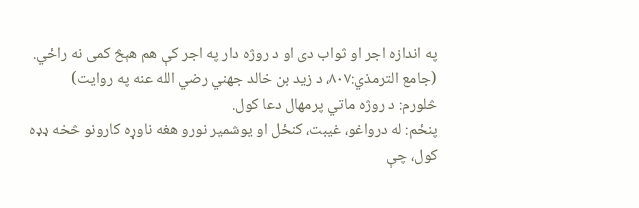په اندازه اجر او ثواب دی او د روژه دار په اجر کې هم هېڅ کمی نه راځي. (جامع الترمذي:۸۰۷، د زيد بن خالد جهني رضي الله عنه په روايت)
څلورم: د روژه ماتي پرمهال دعا کول.
پنځم: له درواغو، غيبت، کنځل او يوشمير نورو هغه ناوړه کارونو څخه ډډه کول، چې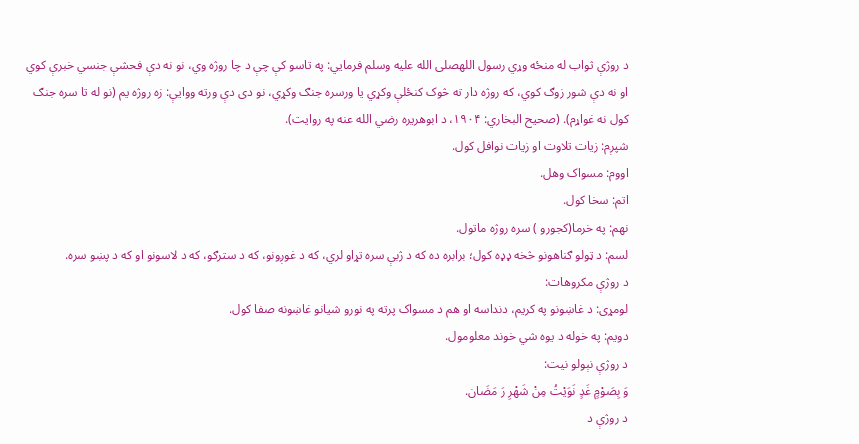د روژې ثواب له منځه وړي رسول اللهصلى الله عليه وسلم فرمايي: په تاسو کې چې د چا روژه وي، نو نه دې فحشې جنسي خبرې کوي او نه دې شور زوګ کوي، که روژه دار ته څوک کنځلې وکړي يا ورسره جنګ وکړي، نو دى دې ورته ووایې: زه روژه يم (نو له تا سره جنګ کول نه غواړم). (صحيح البخاري: ۱۹۰۴، د ابوهريره رضي الله عنه په روايت).
شپږم: زيات تلاوت او زيات نوافل کول.
اووم: مسواک وهل.
اتم: سخا کول.
نهم: په خرما(کجورو ) سره روژه ماتول.
لسم: د ټولو ګناهونو څخه ډډه کول؛ برابره ده که د ژبې سره تړاو لري، که د غوږونو، که د سترګو، که د لاسونو او که د پښو سره.
د روژې مکروهات:
لومړی: د غاښونو په کريم، دنداسه او هم د مسواک پرته په نورو شيانو غاښونه صفا کول.
دويم: په خوله د يوه شي خوند معلومول.
د روژې نېولو نيت:
وَ بِصَوْمٍ غَدٍ نَوَيْتُ مِنْ شَهْرِ رَ مَضَان.
د روژې د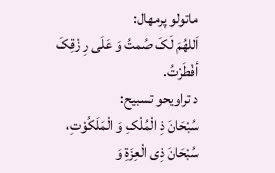ماتولو پرمهال:
اَللهُمَ لَکَ صُمتُ وَ عَلَى رِ زْقِکَ أفْطَرْتُ.
د تراويحو تسبيح:
سُبْحَانَ ذِ الْمُلْکِ وَ الْمَلَکُوْتِ، سُبْحَانَ ذِى الْعِزَةِ وَ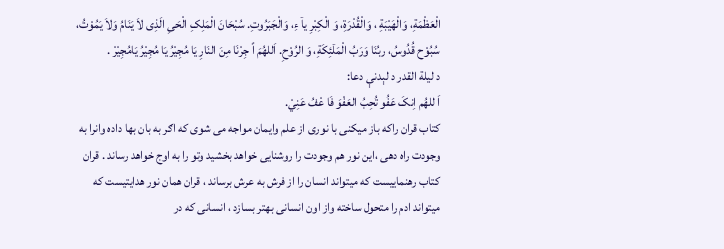الْعَظْمَةِ، وَالْهَيْبَةِ ، وَالْقُدْرَةِ، وَ الْکِبْرِ ياۤ ءِ، وَالْجَبَرُوتِ. سُبْحَانَ الْمَلِکِ الْحَىِ الَذِى لاَ يَنَامُ وَلاَ يَمُوْتُ، سُبُوْح قُدُوسُ، ربُنَا وَرَبُ الْمَلۤئِکَةِ، وَ الرُوْحِ. اَللهُمَ اً جِرْنَا مِنَ النَارِ يَا مُجِيْرُ يَا مُجِيْرُ يَامُجِيْرْ .
د ليلة القدر د لېدنې دعا:
اَ للهُم اِنکَ عَفُو تُحِبُ العَفْوَ فَا عْفُ عَنِيْ.
کتاب قران راکه باز میکنی با نوری از علم وایمان مواجه می شوی که اګر به بان بها داده وانرا به وجودت راه دهی ،این نور هم وجودت را روشنایی خواهد بخشید وتو را به اوج خواهد رساند . قران کتاب رهنماییست که میتواند انسان را از فرش به عرش برساند ، قران همان نور هدایتیست که میتواند ادم را متحول ساخته واز اون انسانی بهتر بسازد ، انسانی که در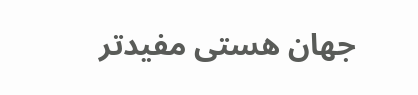جهان هستی مفیدتر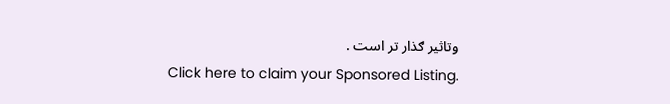وتاثیر ګذار تر است .
Click here to claim your Sponsored Listing.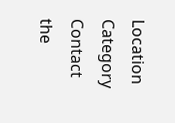Location
Category
Contact the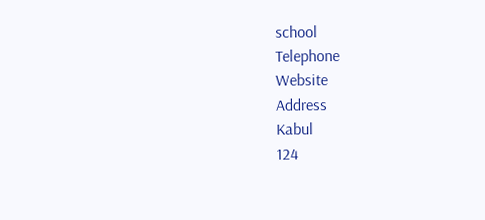school
Telephone
Website
Address
Kabul
124